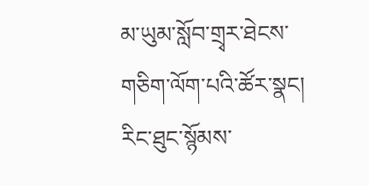མ་ཡུམ་སློབ་གྲྭར་ཐེངས་གཅིག་ལོག་པའི་ཚོར་སྣང།
རིང་ཐུང་སྙོམས་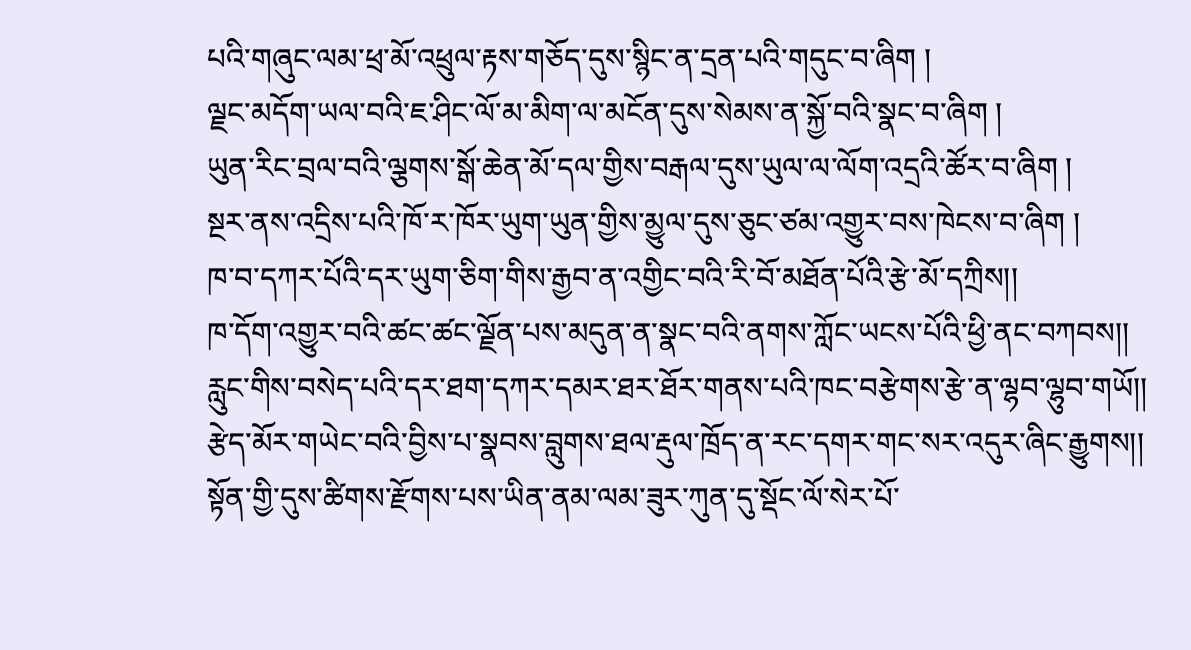པའི་གཞུང་ལམ་ཕྲ་མོ་འཕྲུལ་རྟས་གཅོད་དུས་སྙིང་ན་དྲན་པའི་གདུང་བ་ཞིག །
ལྗང་མདོག་ཡལ་བའི་ཇ་ཤིང་ལོ་མ་མིག་ལ་མངོན་དུས་སེམས་ན་སྐྱོ་བའི་སྣང་བ་ཞིག །
ཡུན་རིང་བྲལ་བའི་ལྕགས་སྒོ་ཆེན་མོ་དལ་གྱིས་བརྒལ་དུས་ཡུལ་ལ་ལོག་འདྲའི་ཚོར་བ་ཞིག །
སྔར་ནས་འདྲིས་པའི་ཁོ་ར་ཁོར་ཡུག་ཡུན་གྱིས་མྱུལ་དུས་ཅུང་ཙམ་འགྱུར་བས་ཁེངས་བ་ཞིག །
ཁ་བ་དཀར་པོའི་དར་ཡུག་ཅིག་གིས་རྒྱབ་ན་འགྱིང་བའི་རི་བོ་མཐོན་པོའི་རྩེ་མོ་དཀྲིས།།
ཁ་དོག་འགྱུར་བའི་ཚང་ཚང་ལྗོན་པས་མདུན་ན་སྣང་བའི་ནགས་ཀློང་ཡངས་པོའི་ཕྱི་ནང་བཀབས།།
རླུང་གིས་བསེད་པའི་དར་ཐག་དཀར་དམར་ཐར་ཐོར་གནས་པའི་ཁང་བརྩེགས་རྩེ་ན་ལྷབ་ལྷུབ་གཡོ།།
རྩེད་མོར་གཡེང་བའི་བྱིས་པ་སྣབས་བླུགས་ཐལ་རྡུལ་ཁྲོད་ན་རང་དགར་གང་སར་འདུར་ཞིང་རྒྱུགས།།
སྟོན་གྱི་དུས་ཚིགས་རྫོགས་པས་ཡིན་ནམ་ལམ་ཟུར་ཀུན་དུ་སྡོང་ལོ་སེར་པོ་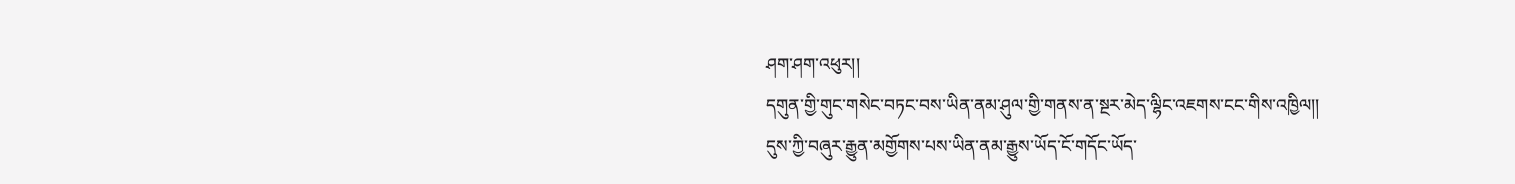ཤག་ཤག་འཕུར།།
དགུན་གྱི་གུང་གསེང་བཏང་བས་ཡིན་ནམ་ཤུལ་གྱི་གནས་ན་སྔར་མེད་ལྷིང་འཇགས་ངང་གིས་འཁྱིལ།།
དུས་ཀྱི་བཞུར་རྒྱུན་མགྱོགས་པས་ཡིན་ནམ་རྒྱུས་ཡོད་ངོ་གདོང་ཡོད་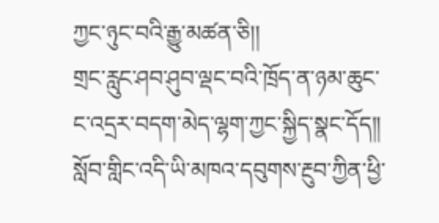ཀྱང་ཉུང་བའི་རྒྱུ་མཚན་ཅི།།
གྲང་རླུང་ཤབ་ཤུབ་ལྡང་བའི་ཁྲོད་ན་ཉམ་ཆུང་ང་འདྲར་བདག་མེད་ལྷག་ཀྱང་སྐྱིད་སྣང་དོད།།
སློབ་གླིང་འདི་ཡི་མཁའ་དབུགས་རྔུབ་ཀྱིན་ཕྱི་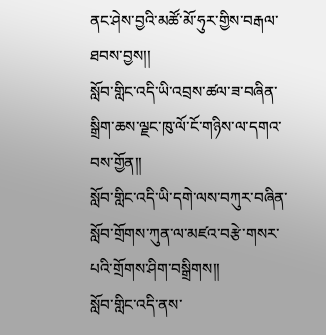ནང་ཤེས་བྱའི་མཚོ་མོ་ཧུར་གྱིས་བརྒལ་ཐབས་བྱས།།
སློབ་གླིང་འདི་ཡི་འབྲས་ཚལ་ཟ་བཞིན་སྒྲིག་ཆས་ལྗང་ཁུ་ལོ་ངོ་གཉིས་ལ་དགའ་བས་གྱོན།།
སློབ་གླིང་འདི་ཡི་དགེ་ལས་བཀུར་བཞིན་སློབ་གྲོགས་ཀུན་ལ་མཛའ་བརྩེ་གསར་པའི་གྲོགས་ཤིག་བསྒྲིགས།།
སློབ་གླིང་འདི་ནས་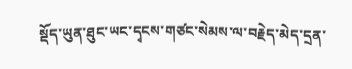སྡོད་ཡུན་ཐུང་ཡང་དྭངས་གཙང་སེམས་ལ་བརྗེད་མེད་དྲན་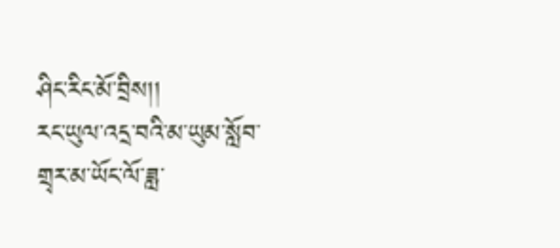ཤིང་རིང་མོ་བྲིས།།
རང་ཡུལ་འདྲ་བའི་མ་ཡུམ་སློབ་གྲྭར་མ་ཡོང་ལོ་ཟླ་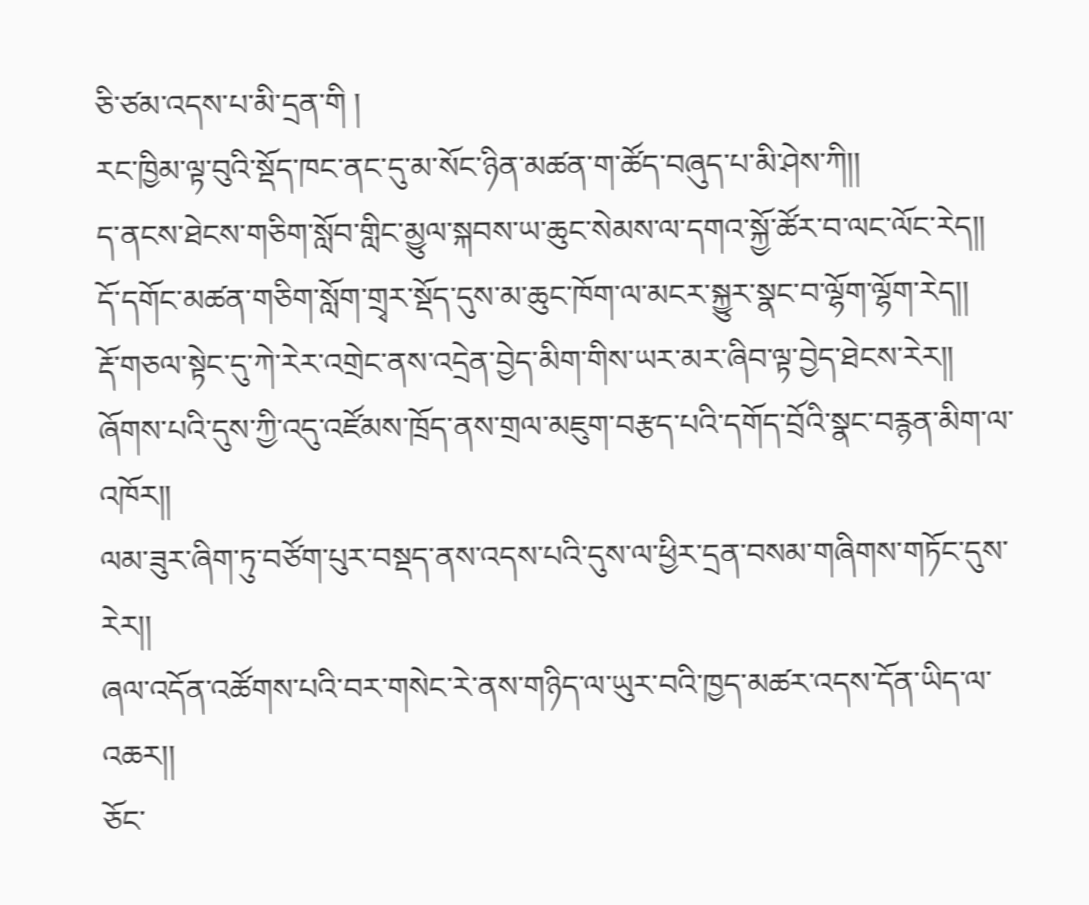ཅི་ཙམ་འདས་པ་མི་དྲན་གི །
རང་ཁྱིམ་ལྟ་བུའི་སྡོད་ཁང་ནང་དུ་མ་སོང་ཉིན་མཚན་ག་ཚོད་བཞུད་པ་མི་ཤེས་ཀི།།
ད་ནངས་ཐེངས་གཅིག་སློབ་གླིང་མྱུལ་སྐབས་ཡ་ཆུང་སེམས་ལ་དགའ་སྐྱོ་ཚོར་བ་ལང་ལོང་རེད།།
དོ་དགོང་མཚན་གཅིག་སློག་གྲྭར་སྡོད་དུས་མ་ཆུང་ཁོག་ལ་མངར་སྐྱུར་སྣང་བ་ལྷོག་ལྷོག་རེད།།
རྡོ་གཅལ་སྟེང་དུ་ཀེ་རེར་འགྲེང་ནས་འདྲེན་བྱེད་མིག་གིས་ཡར་མར་ཞིབ་ལྟ་བྱེད་ཐེངས་རེར།།
ཞོགས་པའི་དུས་ཀྱི་འདུ་འཛོམས་ཁྲོད་ནས་གྲལ་མཇུག་བརྩད་པའི་དགོད་བྲོའི་སྣང་བརྙན་མིག་ལ་འཁོར།།
ལམ་ཟུར་ཞིག་ཏུ་བཙོག་པུར་བསྡད་ནས་འདས་པའི་དུས་ལ་ཕྱིར་དྲན་བསམ་གཞིགས་གཏོང་དུས་རེར།།
ཞལ་འདོན་འཚོགས་པའི་བར་གསེང་རེ་ནས་གཉིད་ལ་ཡུར་བའི་ཁྱད་མཚར་འདས་དོན་ཡིད་ལ་འཆར།།
ཅོང་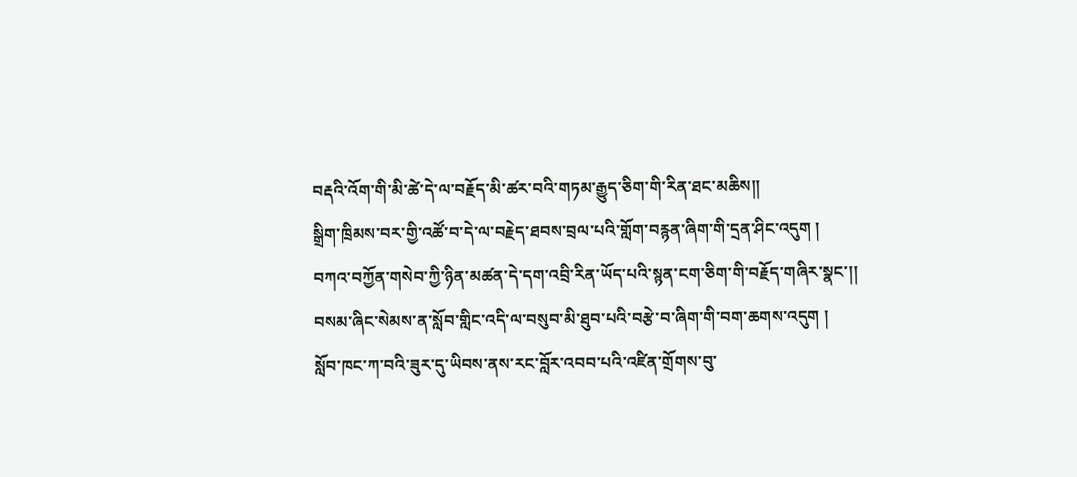བརྡའི་འོག་གི་མི་ཚེ་དེ་ལ་བརྗོད་མི་ཚར་བའི་གཏམ་རྒྱུད་ཅིག་གི་རིན་ཐང་མཆིས།།
སྒྲིག་ཁྲིམས་བར་གྱི་འཚོ་བ་དེ་ལ་བརྗེད་ཐབས་བྲལ་པའི་གློག་བརྙན་ཞིག་གི་དྲན་ཤིང་འདུག །
བཀའ་བཀྱོན་གསེབ་ཀྱི་ཉིན་མཚན་དེ་དག་འབྲི་རིན་ཡོད་པའི་སྙན་ངག་ཅིག་གི་བརྗོད་གཞིར་སྣང་།།
བསམ་ཞིང་སེམས་ན་སློབ་གླིང་འདི་ལ་བསུབ་མི་ཐུབ་པའི་བརྩེ་བ་ཞིག་གི་བག་ཆགས་འདུག །
སློབ་ཁང་ཀ་བའི་ཟུར་དུ་ཡིབས་ནས་རང་བློར་འབབ་པའི་འཛིན་གྲོགས་བུ་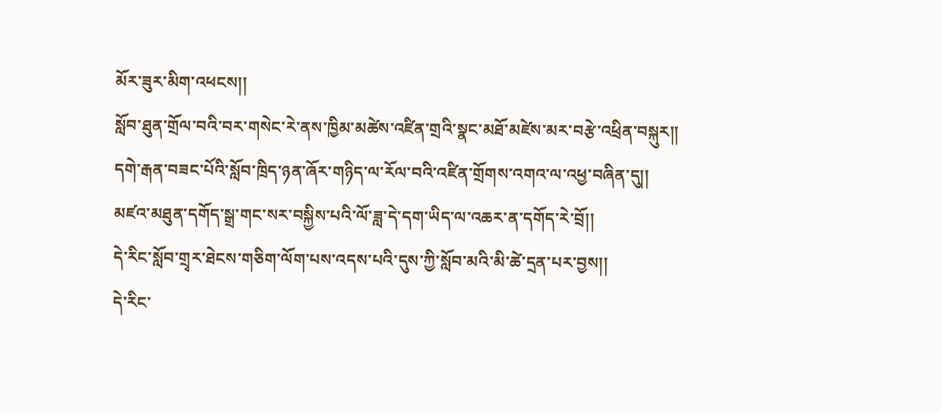མོར་ཟུར་མིག་འཕངས།།
སློབ་ཐུན་གྲོལ་བའི་བར་གསེང་རེ་ནས་ཁྱིམ་མཚེས་འཛིན་གྲའི་སྣང་མཐོ་མཛེས་མར་བརྩེ་འཕྲིན་བསྐུར།།
དགེ་རྒན་བཟང་པོའི་སློབ་ཁྲིད་ཉན་ཞོར་གཉིད་ལ་རོལ་བའི་འཛིན་གྲོགས་འགའ་ལ་འཕྱ་བཞིན་དུ།།
མཛའ་མཐུན་དགོད་སྒྲ་གང་སར་བསྐྱིས་པའི་ལོ་ཟླ་དེ་དག་ཡིད་ལ་འཆར་ན་དགོད་རེ་བྲོ།།
དེ་རིང་སློབ་གྲྭར་ཐེངས་གཅིག་ལོག་པས་འདས་པའི་དུས་ཀྱི་སློབ་མའི་མི་ཚེ་དྲན་པར་བྱས།།
དེ་རིང་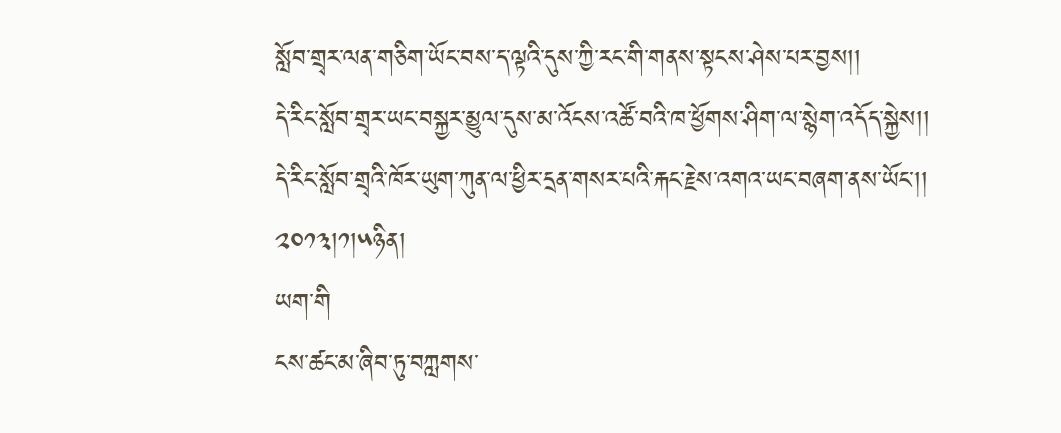སློབ་གྲྭར་ལན་གཅིག་ཡོང་བས་ད་ལྟའི་དུས་ཀྱི་རང་གི་གནས་སྟངས་ཤེས་པར་བྱས།།
དེ་རིང་སློབ་གྲྭར་ཡང་བསྐྱར་མྱུལ་དུས་མ་འོངས་འཚོ་བའི་ཁ་ཕྱོགས་ཤིག་ལ་སྙེག་འདོད་སྐྱེས།།
དེ་རིང་སློབ་གྲྭའི་ཁོར་ཡུག་ཀུན་ལ་ཕྱིར་དྲན་གསར་པའི་རྐང་རྗེས་འགའ་ཡང་བཞག་ནས་ཡོང་།།
༢༠༡༣།༡།༥ཉིན།
ཡག་གི
ངས་ཚང་མ་ཞིབ་ཏུ་བཀླགས་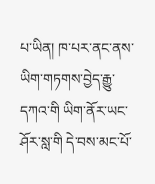པ་ཡིན། ཁ་པར་ནང་ནས་ཡིག་གཏགས་བྱེད་རྒྱུ་དཀའ་གི ཡིག་ནོར་ཡང་ཤོར་སླ་གི དེ་བས་མང་པོ་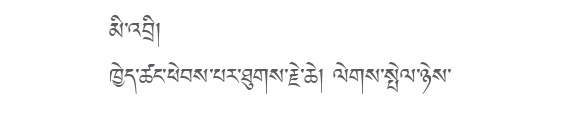མི་འབྲི།
ཁྱེད་ཚང་ཕེབས་པར་ཐུགས་རྗེ་ཆེ། ལེགས་སྤེལ་ཉེས་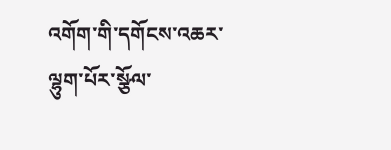འགོག་གི་དགོངས་འཆར་ལྷུག་པོར་སྩོལ་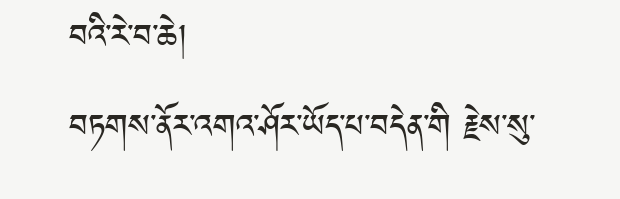བའི་རེ་བ་ཆེ།
བཏགས་ནོར་འགའ་ཤོར་ཡོད་པ་བདེན་གི རྗེས་སུ་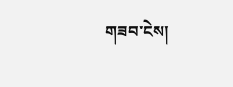གཟབ་ངེས།